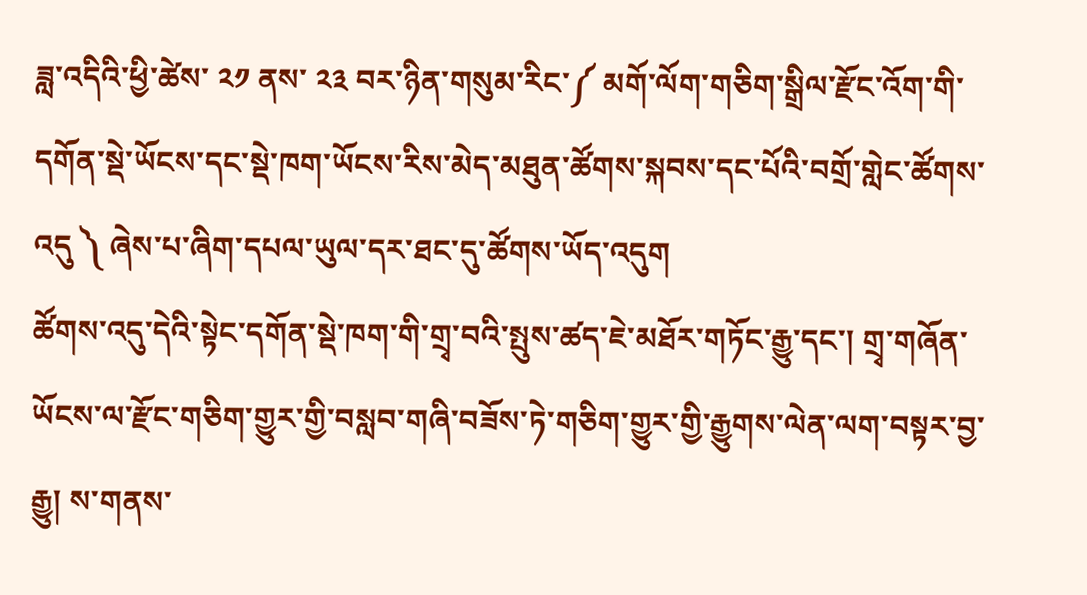ཟླ་འདིའི་ཕྱི་ཚེས་ ༢༡ ནས་ ༢༣ བར་ཉིན་གསུམ་རིང་༼ མགོ་ལོག་གཅིག་སྒྲིལ་རྫོང་འོག་གི་དགོན་སྡེ་ཡོངས་དང་སྡེ་ཁག་ཡོངས་རིས་མེད་མཐུན་ཚོགས་སྐབས་དང་པོའི་བགྲོ་གླེང་ཚོགས་འདུ ༽ ཞེས་པ་ཞིག་དཔལ་ཡུལ་དར་ཐང་དུ་ཚོགས་ཡོད་འདུག
ཚོགས་འདུ་དེའི་སྟེང་དགོན་སྡེ་ཁག་གི་གྲྭ་བའི་སྤུས་ཚད་ཇེ་མཐོར་གཏོང་རྒྱུ་དང་། གྲྭ་གཞོན་ཡོངས་ལ་རྫོང་གཅིག་གྱུར་གྱི་བསླབ་གཞི་བཟོས་ཏེ་གཅིག་གྱུར་གྱི་རྒྱུགས་ལེན་ལག་བསྟར་བྱ་རྒྱུ། ས་གནས་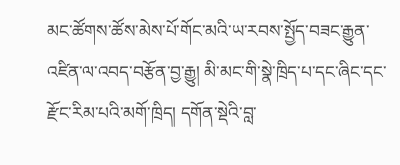མང་ཚོགས་ཚོས་མེས་པོ་གོང་མའི་ཡ་རབས་སྤྱོད་བཟང་རྒྱུན་འཛིན་ལ་འབད་བརྩོན་བྱ་རྒྱུ། མི་མང་གི་སྣེ་ཁྲིད་པ་དང་ཞིང་དང་རྫོང་རིམ་པའི་མགོ་ཁྲིད། དགོན་སྡེའི་བླ་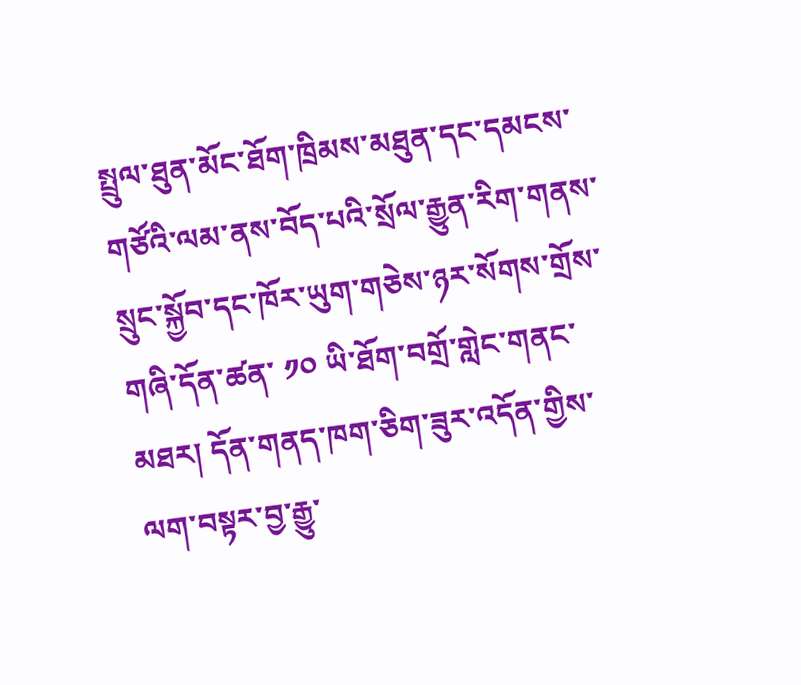སྤྲུལ་ཐུན་མོང་ཐོག་ཁྲིམས་མཐུན་དང་དམངས་གཙོའི་ལམ་ནས་བོད་པའི་སྲོལ་རྒྱུན་རིག་གནས་སྲུང་སྐྱོབ་དང་ཁོར་ཡུག་གཅེས་ཉར་སོགས་གྲོས་གཞི་དོན་ཚན་ ༡༠ ཡི་ཐོག་བགྲོ་གླེང་གནང་མཐར། དོན་གནད་ཁག་ཅིག་ཟུར་འདོན་གྱིས་ལག་བསྟར་བྱ་རྒྱུ་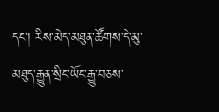དང་། རིས་མེད་མཐུན་ཚོགས་དེ་མུ་མཐུད་རྒྱུན་སྲིང་ཡོང་རྒྱུ་བཅས་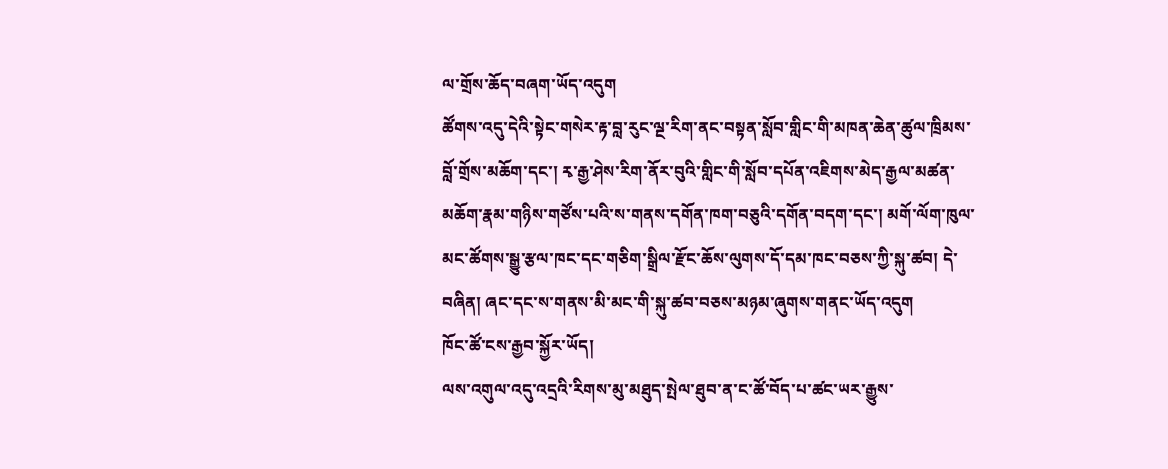ལ་གྲོས་ཆོད་བཞག་ཡོད་འདུག
ཚོགས་འདུ་དེའི་སྟེང་གསེར་རྟ་བླ་རུང་ལྔ་རིག་ནང་བསྟན་སློབ་གླིང་གི་མཁན་ཆེན་ཚུལ་ཁྲིམས་བློ་གྲོས་མཆོག་དང་། རྭ་རྒྱ་ཤེས་རིག་ནོར་བུའི་གླིང་གི་སློབ་དཔོན་འཇིགས་མེད་རྒྱལ་མཚན་མཆོག་རྣམ་གཉིས་གཙོས་པའི་ས་གནས་དགོན་ཁག་བཅུའི་དགོན་བདག་དང་། མགོ་ལོག་ཁུལ་མང་ཚོགས་སྒྱུ་རྩལ་ཁང་དང་གཅིག་སྒྲིལ་རྫོང་ཆོས་ལུགས་དོ་དམ་ཁང་བཅས་ཀྱི་སྐུ་ཚབ། དེ་བཞིན། ཞང་དང་ས་གནས་མི་མང་གི་སྐུ་ཚབ་བཅས་མཉམ་ཞུགས་གནང་ཡོད་འདུག
ཁོང་ཚོ་ངས་རྒྱབ་སྐྱོར་ཡོད།
ལས་འགུལ་འདུ་འདྲའི་རིགས་མུ་མཐུད་སྤེལ་ཐུབ་ན་ང་ཚོ་བོད་པ་ཚང་ཡར་རྒྱུས་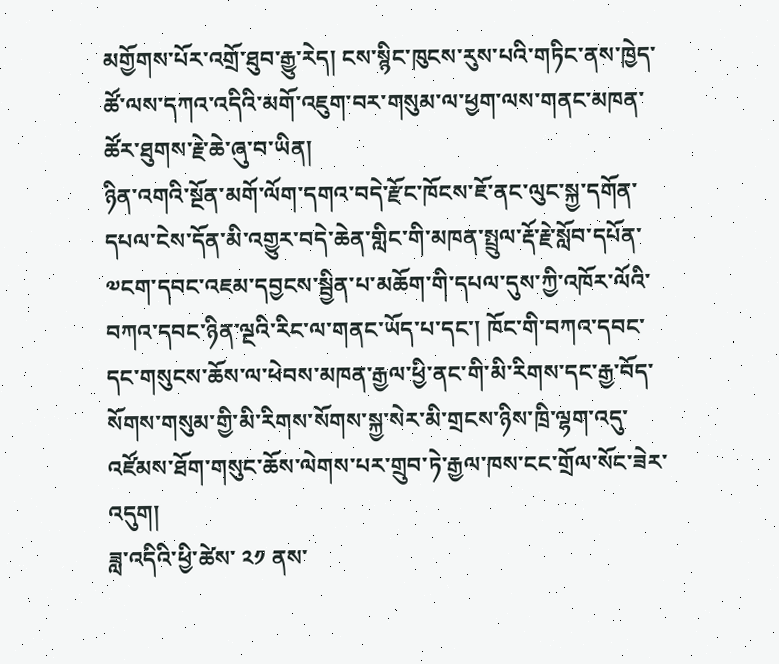མགྱོགས་པོར་འགྲོ་ཐུབ་རྒྱུ་རེད། ངས་སྙིང་ཁུངས་རུས་པའི་གཏིང་ནས་ཁྱེད་ཚོ་ལས་དཀའ་འདིའི་མགོ་འཇུག་བར་གསུམ་ལ་ཕྱག་ལས་གནང་མཁན་ཚོར་ཐུགས་རྗེ་ཆེ་ཞུ་བ་ཡིན།
ཉིན་འགའི་སྔོན་མགོ་ལོག་དགའ་བདེ་རྫོང་ཁོངས་ཇོ་ནང་ལུང་སྐྱ་དགོན་དཔལ་ངེས་དོན་མི་འགྱུར་བདེ་ཆེན་གླིང་གི་མཁན་སྤྲུལ་རྡོ་རྗེ་སློབ་དཔོན་༧ངག་དབང་འཇམ་དབྱངས་སྦྱིན་པ་མཆོག་གི་དཔལ་དུས་ཀྱི་འཁོར་ལོའི་བཀའ་དབང་ཉིན་ལྔའི་རིང་ལ་གནང་ཡོད་པ་དང་། ཁོང་གི་བཀའ་དབང་དང་གསུངས་ཆོས་ལ་ཕེབས་མཁན་རྒྱལ་ཕྱི་ནང་གི་མི་རིགས་དང་རྒྱ་བོད་སོགས་གསུམ་གྱི་མི་རིགས་སོགས་སྐྱ་སེར་མི་གྲངས་ཉིས་ཁྲི་ལྷག་འདུ་འཛོམས་ཐོག་གསུང་ཆོས་ལེགས་པར་གྲུབ་ཏེ་རྒྱལ་ཁས་ངང་གྲོལ་སོང་ཟེར་འདུག།
ཟླ་འདིའི་ཕྱི་ཚེས་ ༢༡ ནས་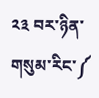༢༣ བར་ཉིན་གསུམ་རིང་༼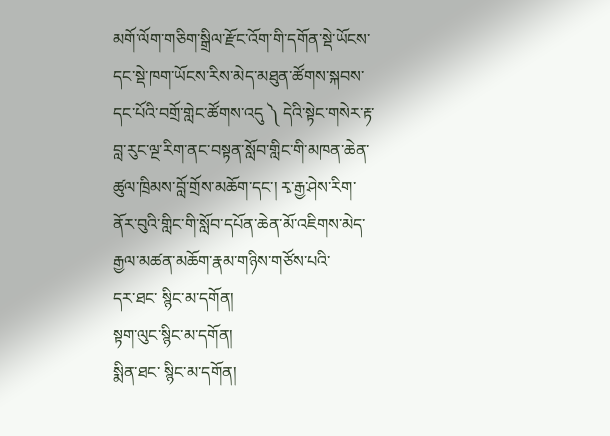མགོ་ལོག་གཅིག་སྒྲིལ་རྫོང་འོག་གི་དགོན་སྡེ་ཡོངས་དང་སྡེ་ཁག་ཡོངས་རིས་མེད་མཐུན་ཚོགས་སྐབས་དང་པོའི་བགྲོ་གླེང་ཚོགས་འདུ ༽ དེའི་སྟེང་གསེར་རྟ་བླ་རུང་ལྔ་རིག་ནང་བསྟན་སློབ་གླིང་གི་མཁན་ཆེན་ཚུལ་ཁྲིམས་བློ་གྲོས་མཆོག་དང་། རྭ་རྒྱ་ཤེས་རིག་ནོར་བུའི་གླིང་གི་སློབ་དཔོན་ཆེན་མོ་འཇིགས་མེད་རྒྱལ་མཚན་མཆོག་རྣམ་གཉིས་གཙོས་པའི་
དར་ཐང་ སྙིང་མ་དགོན།
སྟག་ལུང་སྙིང་མ་དགོན།
སྨིན་ཐང་ སྙིང་མ་དགོན།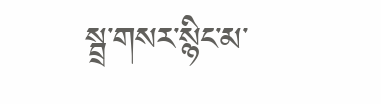སྦྲ་གསར་སྙིང་མ་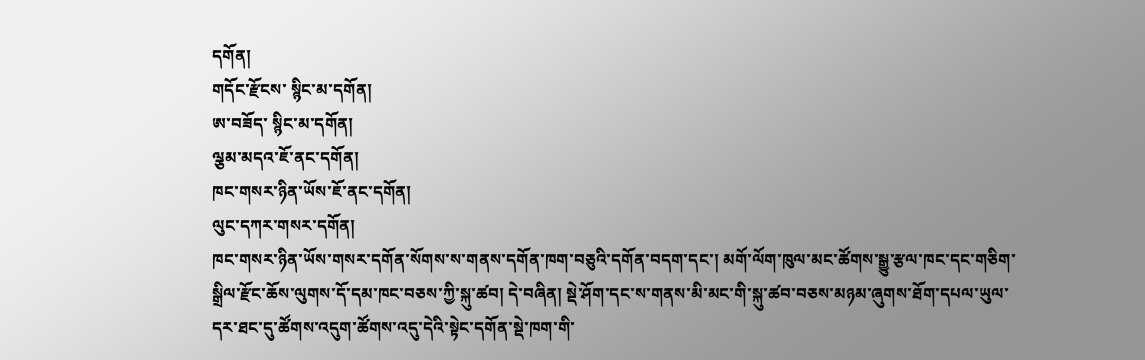དགོན།
གདོང་རྫོངས་ སྙིང་མ་དགོན།
ཨ་བཟོད་ སྙིང་མ་དགོན།
ལྕམ་མདའ་ཇོ་ནང་དགོན།
ཁང་གསར་ཉིན་ཡོས་ཇོ་ནང་དགོན།
ལུང་དཀར་གསར་དགོན།
ཁང་གསར་ཉིན་ཡོས་གསར་དགོན་སོགས་ས་གནས་དགོན་ཁག་བཅུའི་དགོན་བདག་དང་། མགོ་ལོག་ཁུལ་མང་ཚོགས་སྒྱུ་རྩལ་ཁང་དང་གཅིག་སྒྲིལ་རྫོང་ཆོས་ལུགས་དོ་དམ་ཁང་བཅས་ཀྱི་སྐུ་ཚབ། དེ་བཞིན། སྡེ་ཤོག་དང་ས་གནས་མི་མང་གི་སྐུ་ཚབ་བཅས་མཉམ་ཞུགས་ཐོག་དཔལ་ཡུལ་དར་ཐང་དུ་ཚོགས་འདུག་ཚོགས་འདུ་དེའི་སྟེང་དགོན་སྡེ་ཁག་གི་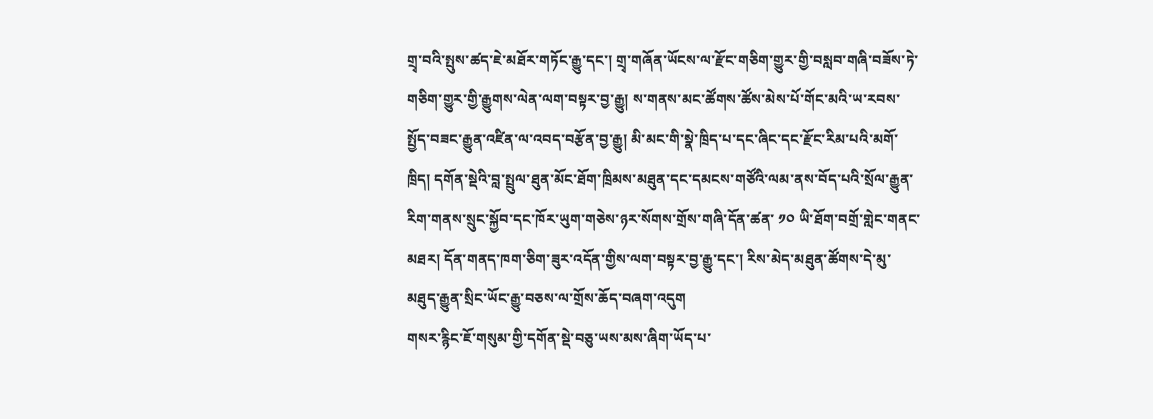གྲྭ་བའི་སྤུས་ཚད་ཇེ་མཐོར་གཏོང་རྒྱུ་དང་། གྲྭ་གཞོན་ཡོངས་ལ་རྫོང་གཅིག་གྱུར་གྱི་བསླབ་གཞི་བཟོས་ཏེ་གཅིག་གྱུར་གྱི་རྒྱུགས་ལེན་ལག་བསྟར་བྱ་རྒྱུ། ས་གནས་མང་ཚོགས་ཚོས་མེས་པོ་གོང་མའི་ཡ་རབས་སྤྱོད་བཟང་རྒྱུན་འཛིན་ལ་འབད་བརྩོན་བྱ་རྒྱུ། མི་མང་གི་སྣེ་ཁྲིད་པ་དང་ཞིང་དང་རྫོང་རིམ་པའི་མགོ་ཁྲིད། དགོན་སྡེའི་བླ་སྤྲུལ་ཐུན་མོང་ཐོག་ཁྲིམས་མཐུན་དང་དམངས་གཙོའི་ལམ་ནས་བོད་པའི་སྲོལ་རྒྱུན་རིག་གནས་སྲུང་སྐྱོབ་དང་ཁོར་ཡུག་གཅེས་ཉར་སོགས་གྲོས་གཞི་དོན་ཚན་ ༡༠ ཡི་ཐོག་བགྲོ་གླེང་གནང་མཐར། དོན་གནད་ཁག་ཅིག་ཟུར་འདོན་གྱིས་ལག་བསྟར་བྱ་རྒྱུ་དང་། རིས་མེད་མཐུན་ཚོགས་དེ་མུ་མཐུད་རྒྱུན་སྲིང་ཡོང་རྒྱུ་བཅས་ལ་གྲོས་ཆོད་བཞག་འདུག
གསར་རྙིང་ཇོ་གསུམ་གྱི་དགོན་སྡེ་བཅུ་ཡས་མས་ཞིག་ཡོད་པ་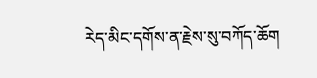རེད་མིང་དགོས་ན་རྗེས་སུ་བཀོད་ཆོག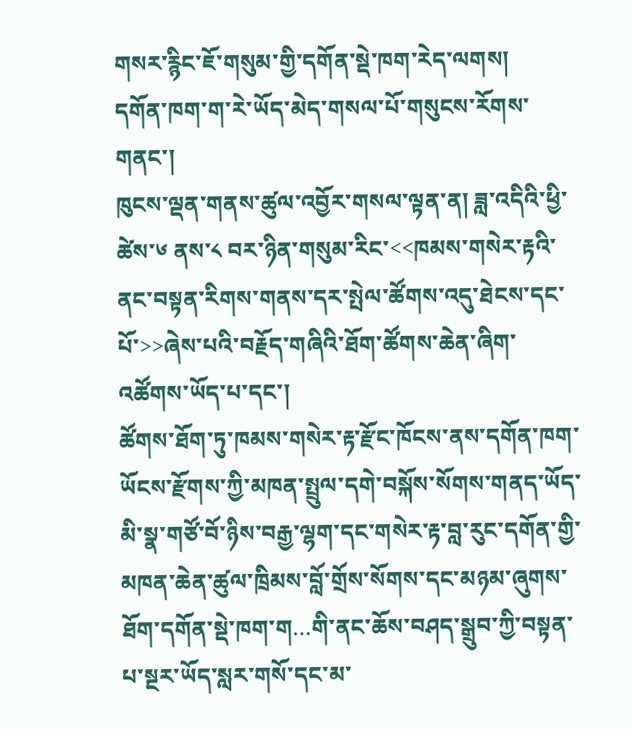གསར་རྙིང་ཇོ་གསུམ་གྱི་དགོན་སྡེ་ཁག་རེད་ལགས།
དགོན་ཁག་ག་རེ་ཡོད་མེད་གསལ་པོ་གསུངས་རོགས་གནང་།
ཁུངས་ལྡན་གནས་ཚུལ་འབྱོར་གསལ་ལྟན་ན། ཟླ་འདིའི་ཕྱི་ཚེས་༦ ནས་༨ བར་ཉིན་གསུམ་རིང་<<ཁམས་གསེར་རྟའི་ནང་བསྟན་རིགས་གནས་དར་སྤེལ་ཚོགས་འདུ་ཐེངས་དང་པོ་>>ཞེས་པའི་བརྗོད་གཞིའི་ཐོག་ཚོགས་ཆེན་ཞིག་འཚོགས་ཡོད་པ་དང་།
ཚོགས་ཐོག་ཏུ་ཁམས་གསེར་རྟ་རྫོང་ཁོངས་ནས་དགོན་ཁག་ཡོངས་རྫོགས་ཀྱི་མཁན་སྤྲུལ་དགེ་བསྐོས་སོགས་གནད་ཡོད་མི་སྣ་གཙོ་བོ་ཉིས་བརྒྱ་ལྷག་དང་གསེར་རྟ་བླ་རུང་དགོན་གྱི་མཁན་ཆེན་ཚུལ་ཁྲིམས་བློ་གྲོས་སོགས་དང་མཉམ་ཞུགས་ཐོག་དགོན་སྡེ་ཁག་ག…གི་ནང་ཆོས་བཤད་སྒྲུབ་ཀྱི་བསྟན་པ་སྔར་ཡོད་སླར་གསོ་དང་མ་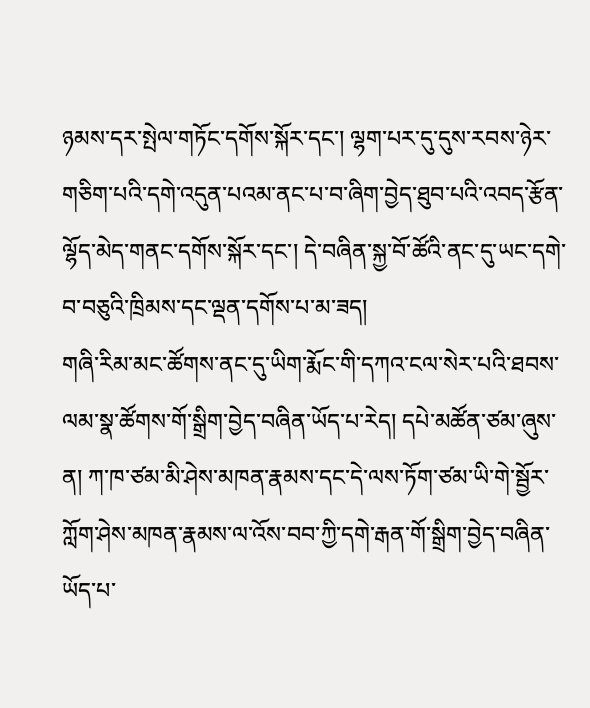ཉམས་དར་སྤེལ་གཏོང་དགོས་སྐོར་དང་། ལྷག་པར་དུ་དུས་རབས་ཉེར་གཅིག་པའི་དགེ་འདུན་པའམ་ནང་པ་བ་ཞིག་བྱེད་ཐུབ་པའི་འབད་རྩོན་ལྷོད་མེད་གནང་དགོས་སྐོར་དང་། དེ་བཞིན་སྐྱ་བོ་ཚོའི་ནང་དུ་ཡང་དགེ་བ་བཅུའི་ཁྲིམས་དང་ལྡན་དགོས་པ་མ་ཟད།
གཞི་རིམ་མང་ཚོགས་ནང་དུ་ཡིག་རྨོང་གི་དཀའ་ངལ་སེར་པའི་ཐབས་ལམ་སྣ་ཚོགས་གོ་སྒྲིག་བྱེད་བཞིན་ཡོད་པ་རེད། དཔེ་མཚོན་ཙམ་ཞུས་ན། ཀ་ཁ་ཙམ་མི་ཤེས་མཁན་རྣམས་དང་དེ་ལས་ཏོག་ཙམ་ཡི་གེ་སྦྱོར་ཀློག་ཤེས་མཁན་རྣམས་ལ་འོས་བབ་ཀྱི་དགེ་རྒན་གོ་སྒྲིག་བྱེད་བཞིན་ཡོད་པ་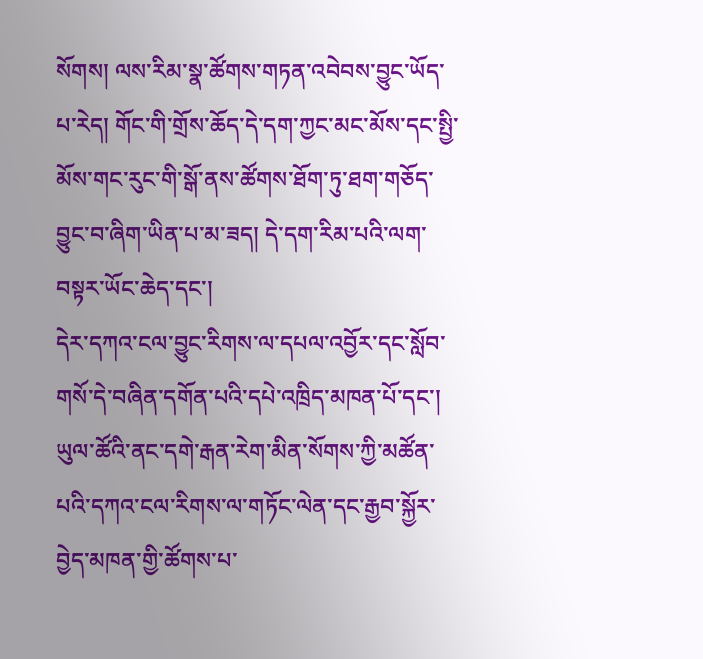སོགས། ལས་རིམ་སྣ་ཚོགས་གཏན་འབེབས་བྱུང་ཡོད་པ་རེད། གོང་གི་གྲོས་ཆོད་དེ་དག་ཀྱང་མང་མོས་དང་སྤྱི་མོས་གང་རུང་གི་སྒོ་ནས་ཚོགས་ཐོག་ཏུ་ཐག་གཅོད་བྱུང་བ་ཞིག་ཡིན་པ་མ་ཟད། དེ་དག་རིམ་པའི་ལག་བསྟར་ཡོང་ཆེད་དང་།
དེར་དཀའ་ངལ་བྱུང་རིགས་ལ་དཔལ་འབྱོར་དང་སློབ་གསོ་དེ་བཞིན་དགོན་པའི་དཔེ་འཁྲིད་མཁན་པོ་དང་། ཡུལ་ཚོའི་ནང་དགེ་རྒན་རེག་མིན་སོགས་ཀྱི་མཚོན་པའི་དཀའ་ངལ་རིགས་ལ་གཏོང་ལེན་དང་རྒྱབ་སྐྱོར་བྱེད་མཁན་གྱི་ཚོགས་པ་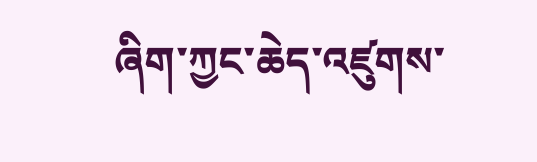ཞིག་ཀྱང་ཆེད་འཛུགས་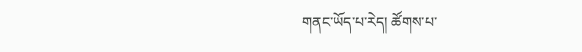གནང་ཡོད་པ་རེད། ཚོགས་པ་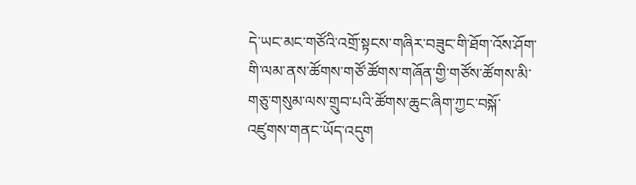དེ་ཡང་མང་གཙོའི་འགྲོ་སྟངས་གཞིར་བཟུང་གི་ཐོག་འོས་ཤོག་གི་ལམ་ནས་ཚོགས་གཙོ་ཚོགས་གཞོན་གྱི་གཙོས་ཚོགས་མི་གཅུ་གསུམ་ལས་གྲུབ་པའི་ཚོགས་ཆུང་ཞིག་ཀྱང་བསྐོ་འཛུགས་གནང་ཡོད་འདུག